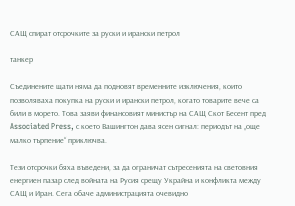САЩ спират отсрочките за руски и ирански петрол

танкер

Съединените щати няма да подновят временните изключения, които позволяваха покупка на руски и ирански петрол, когато товарите вече са били в морето. Това заяви финансовият министър на САЩ Скот Бесент пред Associated Press, с което Вашингтон дава ясен сигнал: периодът на „още малко търпение“ приключва.

Тези отсрочки бяха въведени, за да ограничат сътресенията на световния енергиен пазар след войната на Русия срещу Украйна и конфликта между САЩ и Иран. Сега обаче администрацията очевидно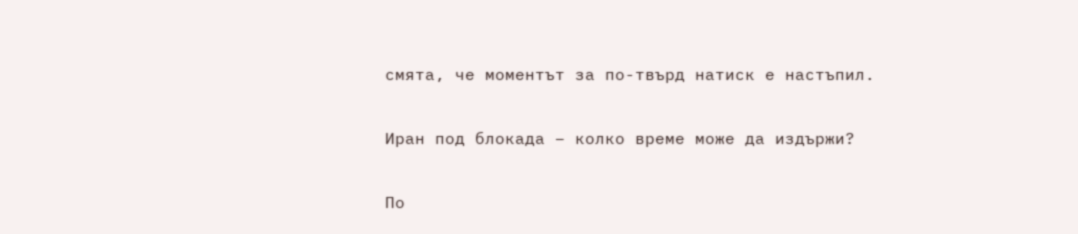смята, че моментът за по-твърд натиск е настъпил.

Иран под блокада – колко време може да издържи?

По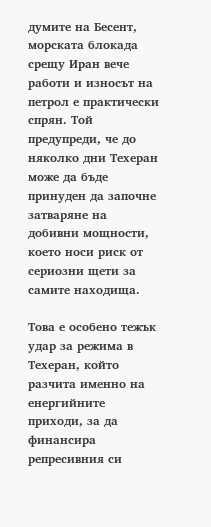думите на Бесент, морската блокада срещу Иран вече работи и износът на петрол е практически спрян. Той предупреди, че до няколко дни Техеран може да бъде принуден да започне затваряне на добивни мощности, което носи риск от сериозни щети за самите находища.

Това е особено тежък удар за режима в Техеран, който разчита именно на енергийните приходи, за да финансира репресивния си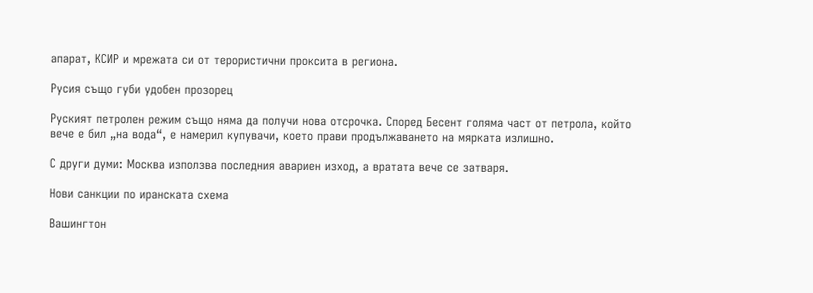апарат, КСИР и мрежата си от терористични проксита в региона.

Русия също губи удобен прозорец

Руският петролен режим също няма да получи нова отсрочка. Според Бесент голяма част от петрола, който вече е бил „на вода“, е намерил купувачи, което прави продължаването на мярката излишно.

С други думи: Москва използва последния авариен изход, а вратата вече се затваря.

Нови санкции по иранската схема

Вашингтон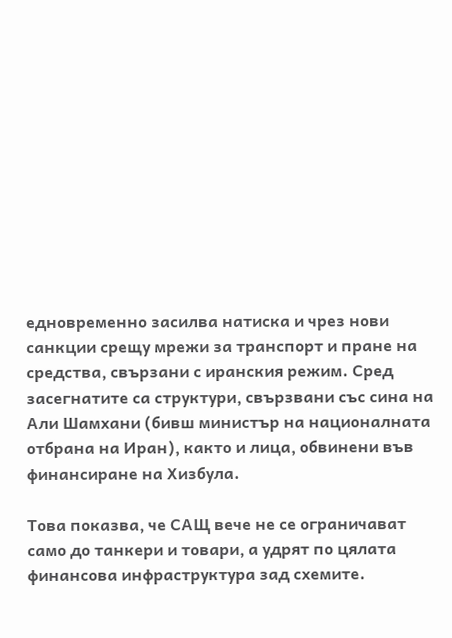едновременно засилва натиска и чрез нови санкции срещу мрежи за транспорт и пране на средства, свързани с иранския режим. Сред засегнатите са структури, свързвани със сина на Али Шамхани (бивш министър на националната отбрана на Иран), както и лица, обвинени във финансиране на Хизбула.

Това показва, че САЩ вече не се ограничават само до танкери и товари, а удрят по цялата финансова инфраструктура зад схемите.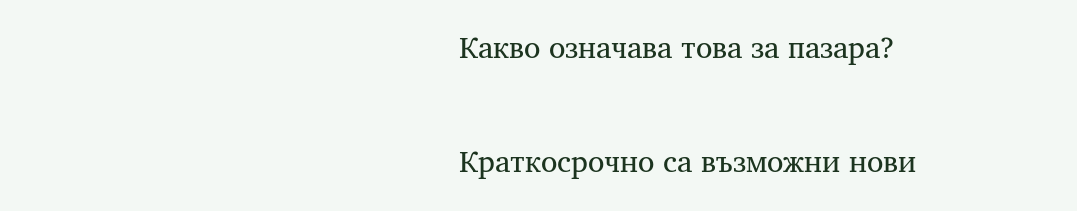Какво означава това за пазара?

Краткосрочно са възможни нови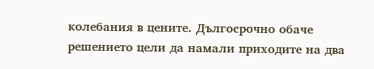колебания в цените. Дългосрочно обаче решението цели да намали приходите на два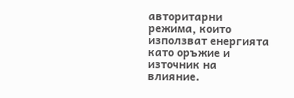авторитарни режима, които използват енергията като оръжие и източник на влияние.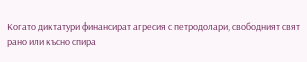Когато диктатури финансират агресия с петродолари, свободният свят рано или късно спира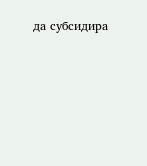да субсидира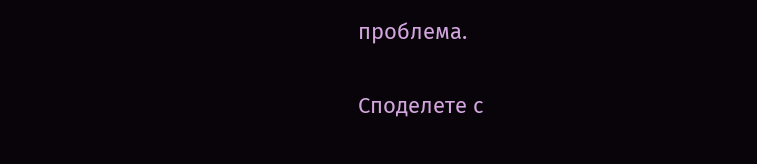проблема.

Споделете с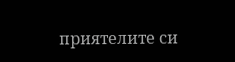приятелите си